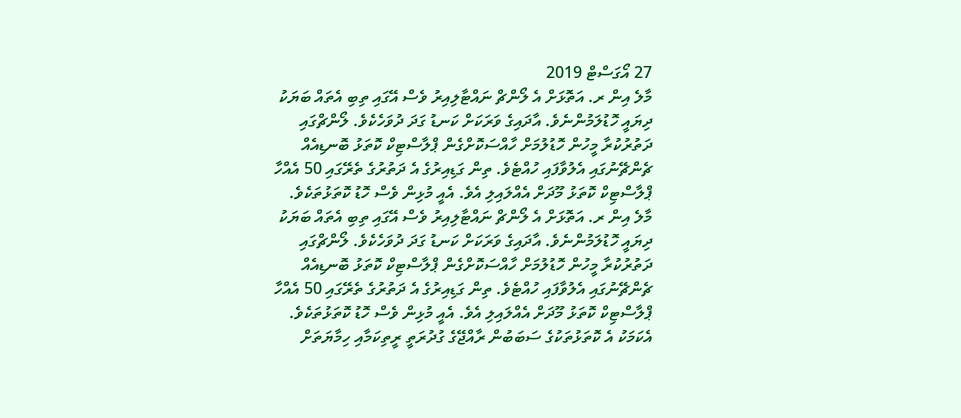27 އޯގަސްޓް 2019
މާލެ އިން ރ. އަތޮޅަށް އެ ލޯންޗް ނައްޓާލިއިރު ވެސް އޭގައި ތިބި އެތައް ބަޔަކު ދިޔައީ ހޮޑުލަމުންނެވެ. އާދައިގެ ވަރަކަށް ކަނޑު ގަދަ ދުވަހެކެވެ. ލޯންޗްގައި ދަތުރުކުރާ މީހުން ހޮޑުލުމަށް ހާއްސަކޮށްގެން ޕްލާސްޓިކް ކޮތަޅު ބޮނޑިއެއް ޗެންޗޭނުގައި އެލުވާފައި ހުއްޓެވެ. ތިން ގަޑިއިރުގެ އެ ދަތުރުގެ ތެރޭގައި 50 އެއްހާ ޕްލާސްޓިކް ކޮތަޅު މޫދަށް އެއްލައިލި އެވެ. އެއީ މުޅިން ވެސް ހޮޑު ކޮތަޅުތަކެވެ.
މާލެ އިން ރ. އަތޮޅަށް އެ ލޯންޗް ނައްޓާލިއިރު ވެސް އޭގައި ތިބި އެތައް ބަޔަކު ދިޔައީ ހޮޑުލަމުންނެވެ. އާދައިގެ ވަރަކަށް ކަނޑު ގަދަ ދުވަހެކެވެ. ލޯންޗްގައި ދަތުރުކުރާ މީހުން ހޮޑުލުމަށް ހާއްސަކޮށްގެން ޕްލާސްޓިކް ކޮތަޅު ބޮނޑިއެއް ޗެންޗޭނުގައި އެލުވާފައި ހުއްޓެވެ. ތިން ގަޑިއިރުގެ އެ ދަތުރުގެ ތެރޭގައި 50 އެއްހާ ޕްލާސްޓިކް ކޮތަޅު މޫދަށް އެއްލައިލި އެވެ. އެއީ މުޅިން ވެސް ހޮޑު ކޮތަޅުތަކެވެ.
އެކަމަކު އެ ކޮތަޅުތަކުގެ ސަބަބުން ރާއްޖޭގެ ގުދުރަތީ ރީތިކަމާއި ހިމާޔަތަށް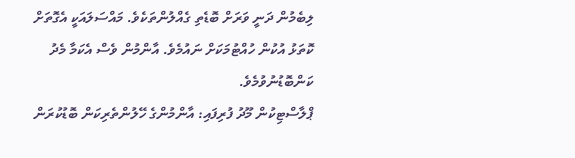ލިބެމުން ދަނީ ވަރަށް ބޮޑެތި ގެއްލުންތަކެވެ. މައްސަލައަކީ އެގޮތަށް ކޮތަޅު އުކުން ހުއްޓުމަކަށް ނައުމެވެ. އާންމުން ވެސް އެކަމާ މެދު ކަންބޮޑުނުވުމެވެ.
ޕްލާސްޓިކުން މޫދު ފުރިފައި: އާންމުންގެ ހޭލުންތެރިކަން ބޮޑުކުރަން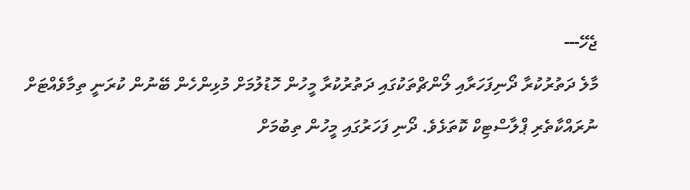ޖެހޭ---
މާލެ ދަތުރުކުރާ ދޯނިފަހަރާއި ލޯންޗްތަކުގައި ދަތުރުކުރާ މީހުން ހޮޑުލުމަށް މުޅިންހެން ބޭނުން ކުރަނީ ތިމާވެއްޓަށް ނުރައްކާތެރި ޕްލާސްޓިކް ކޮތަޅެވެ. ދޯނި ފަހަރުގައި މީހުން ތިބުމަށް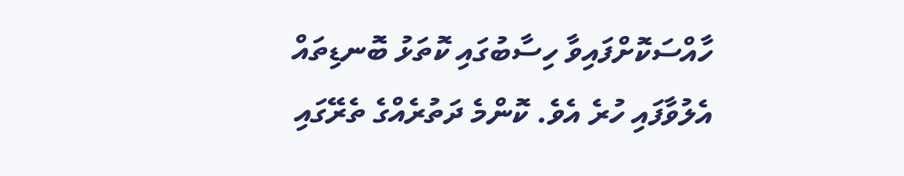ހާއްސަކޮށްފައިވާ ހިސާބުގައި ކޮތަޅު ބޮނޑިތައް އެލުވާފައި ހުރެ އެވެ. ކޮންމެ ދަތުރެއްގެ ތެރޭގައި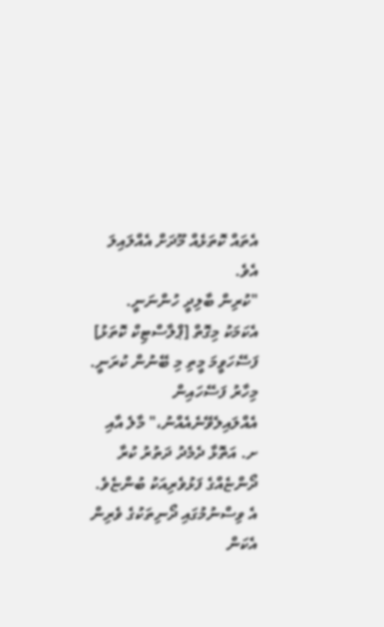އެތައް ކޮތަޅެއް މޫދަށް އެއްލައިލަ އެވެ.
"ކުރިން ބާލިދީ ހުންނަނީ. އެކަމަކު މިގޮތް [ޕްލާސްޓިކް ކޮތަޅު] ފަސޭހަވީމަ މީތި މި ބޭނުން ކުރަނީ. މިހާރު ފަސޭހައިން އެއްލައިލެވޭނެއެއްނު،" މާލެ އާއި ށ. އަތޮޅާ ދެމެދު ދަތުރު ކުރާ ދޯންޏެއްގެ ފަޅުވެރިއަކު ބުންޏެވެ.
އެ ވިސްނުމުގައި ދޯނިތަކުގެ ވެރިން އެކަން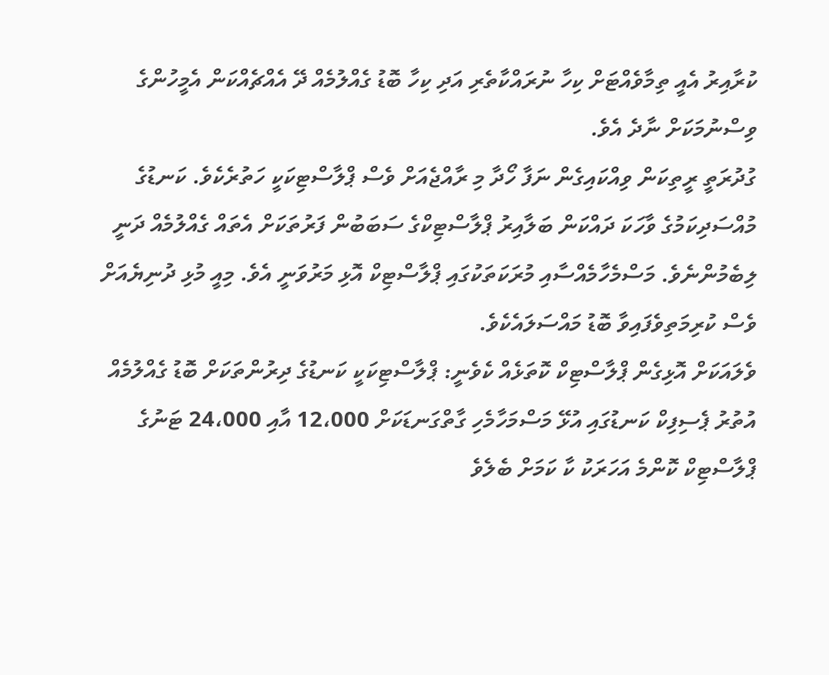ކުރާއިރު އެއީ ތިމާވެއްޓަށް ކިހާ ނުރައްކާތެރި އަދި ކިހާ ބޮޑު ގެއްލުމެއް ދޭ އެއްޗެއްކަން އެމީހުންގެ ވިސްނުމަކަށް ނާދެ އެވެ.
ގުދުރަތީ ރީތިކަން ވިއްކައިގެން ނަފާ ހޯދާ މި ރާއްޖެއަށް ވެސް ޕްލާސްޓިކަކީ ހަތުރެކެވެ. ކަނޑުގެ މުއްސަދިކަމުގެ ވާހަކަ ދައްކަން ބަލާއިރު ޕްލާސްޓިކްގެ ސަބަބުން ފަރުތަކަށް އެތައް ގެއްލުމެއް ދަނީ ލިބެމުންނެވެ. މަސްމެހާމެއްސާއި މުރަކަތަކުގައި ޕްލާސްޓިކް އޮޅި މަރުވަނީ އެވެ. މިއީ މުޅި ދުނިޔެއަށް ވެސް ކުރިމަތިވެފައިވާ ބޮޑު މައްސަލައެކެވެ.
ވެލައަކަށް އޮޅިގެން ޕްލާސްޓިކް ކޮތަޅެއް ކެވެނީ: ޕްލާސްޓިކަކީ ކަނޑުގެ ދިރުންތަކަށް ބޮޑު ގެއްލުމެއް
އުތުރު ޕެސިފިކް ކަނޑުގައި އުޅޭ މަސްމަހާމެހި ގާތްގަނޑަކަށް 12،000 އާއި 24،000 ޓަނުގެ ޕްލާސްޓިކް ކޮންމެ އަހަރަކު ކާ ކަމަށް ބެލެވެ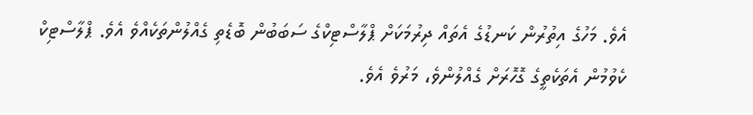އެވެ. މަހުގެ އިތުރުން ކަނޑުގެ އެތައް ދިރުމަކަށް ޕްލާސްޓިކްގެ ސަބަބުން ބޮޑެތި ގެއްލުންތަކެއްވެ އެވެ. ޕްލާސްޓިކް ކެވުމުން އެތަކެތީގެ ގޮހޮރަށް ގެއްލުންވެ، މަރުވެ އެވެ.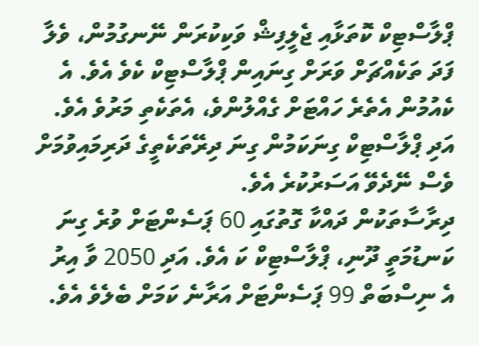ޕްލާސްޓިކް ކޮތަޅާއި ޖެލީފިޝް ވަކިކުރަން ނޭނގުމުން، ވެލާ ފަދަ ތަކެއްޗަށް ވަރަށް ގިނައިން ޕްލާސްޓިކް ކެވެ އެވެ. އެ ކެއުމުން އެތެރެ ހައްޓަށް ގެއްލުންވެ، އެތަކެތި މަރުވެ އެވެ. އަދި ޕްލާސްޓިކް ގިނަކަމުން ގިނަ ދިރޭތަކެތީގެ ދަރިމައިވުމަށް ވެސް ނޭދެވޭ އަސަރުކުރެ އެވެ.
ދިރާސާތަކުން ދައްކާ ގޮތުގައި 60 ޕަސެންޓަށް ވުރެ ގިނަ ކަނޑުމަތީ ދޫނި، ޕްލާސްޓިކް ކަ އެވެ. އަދި 2050 ވާ އިރު އެ ނިސްބަތް 99 ޕަސެންޓަށް އަރާނެ ކަމަށް ބެލެވެ އެވެ.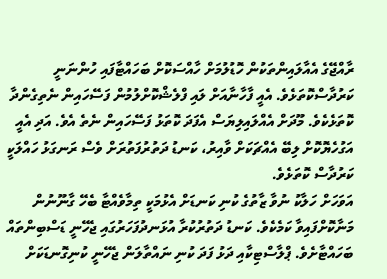ރާއްޖޭގެ އެއާލައިންތަކުން ހޮޑުލުމަށް ހާއްސަކޮށް ބަހައްޓާފައި ހުންނަނީ ކަރުދާސްކޮތަޅެވެ. އެއީ ފާހާނާއަށް ލައި ފްލެޝްކޮށްލުމުން ފަސޭހައިން ނެތިގެންދާ ކޮތަޅެކެވެ. މޫދަށް އެއްލައިލިޔަސް އެފަދަ ކޮތަޅު ފަސޭހައިން ނެތެ އެވެ. އަދި އެއީ އަގުހެޔޮކޮށް ލިބޭ އެއްޗަކަށް ވާއިރު، ކަނޑު ދަތުރުފަތުރަށް ވެސް ރަނގަޅު ހައްލަކީ ކަރުދާސް ކޮތަޅެވެ.
އަވަހަށް ހަލާކު ނުވާ ޒާތުގެ ކުނި ކަނޑަށް އެޅުމަކީ ތިމާވެއްޓާ ބެހޭ ގާނޫނުން މަނާކޮށްފައިވާ ކަމެކެވެ. ކަނޑު ދަތުރުކުރާ އުޅަނދުފަހަރުގައި ޖެހޭނީ ޑަސްބިންތައް ބަހައްޓާށެވެ. ޕްލާސްޓިކާއި ދަޅު ފަދަ ކުނި ނައްތާލަން ޖެހޭނީ ކުނިގޮނޑަކަށް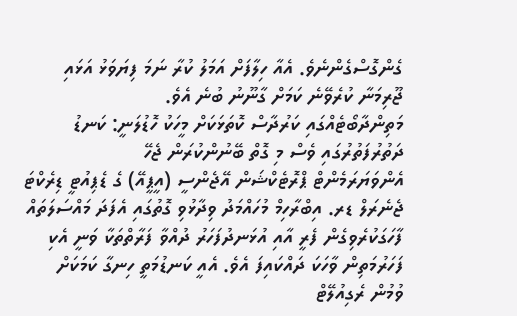ގެންގޮސްގެންނެވެ. އެއާ ހިލާފަށް އަމަލު ކުރާ ނަމަ ފިޔަވަޅު އަޅައި ޖޫރިމަނާ ކުރެވޭނެ ކަމަށް ގާނޫނު ބުނެ އެވެ.
މަތިންދާބޯޓެއްގައި ކަރުދާސް ކޮތަޅަކަށް މީހަކު ހޮޑުލަނީ: ކަނޑު ދަތުރުފަތުރުގައި ވެސް މި ގޮތް ބޭނުންކުރަން ޖެހޭ
އެންވަޔަރަމެންޓް ޕްރޮޓެކްޝަން އޭޖެންސީ (އީޕީއޭ) ގެ ޑެޕިއުޓީ ޑިރެކްޓަ ޖެނެރަލް ޑރ. އިބްރާހިމް މުހައްމަދު ވިދާޅުވި ގޮތުގައި އެފަދަ މައްސަލަތައް ފާހަގަކުރެވިގެން ފެރީ އާއި އުޅަނދުފަހަރު ދުއްވާ ފަރާތްތަކާ ވަނީ އެކި ފަހަރުމަތިން ވާހަކަ ދައްކައިފަ އެވެ. އެއީ ކަނޑުމަތީ ހިނގާ ކަމަކަށް ވުމުން ރެގިއުލޭޓް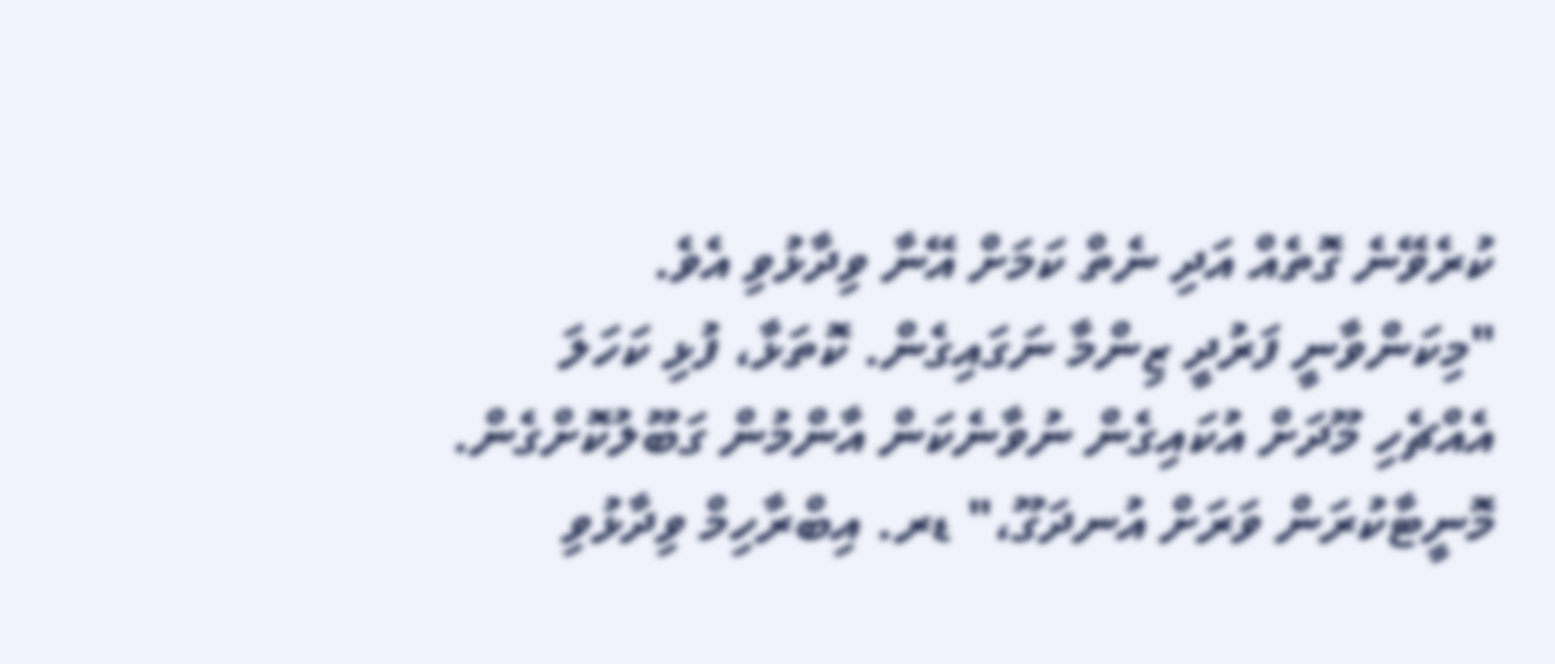ކުރެވޭނެ ގޮތެއް އަދި ނެތް ކަމަށް އޭނާ ވިދާޅުވި އެވެ.
"މިކަންވާނީ ފަރުދީ ޒިންމާ ނަގައިގެން. ކޮތަޅާ، ފުޅި ކަހަލަ އެއްޗެހި މޫދަށް އުކައިގެން ނުވާނެކަން އާންމުން ގަބޫލުކޮށްގެން. މޮނީޓާކުރަން ވަރަށް އުނދަގޫ،" ޑރ. އިބްރާހިމް ވިދާޅުވި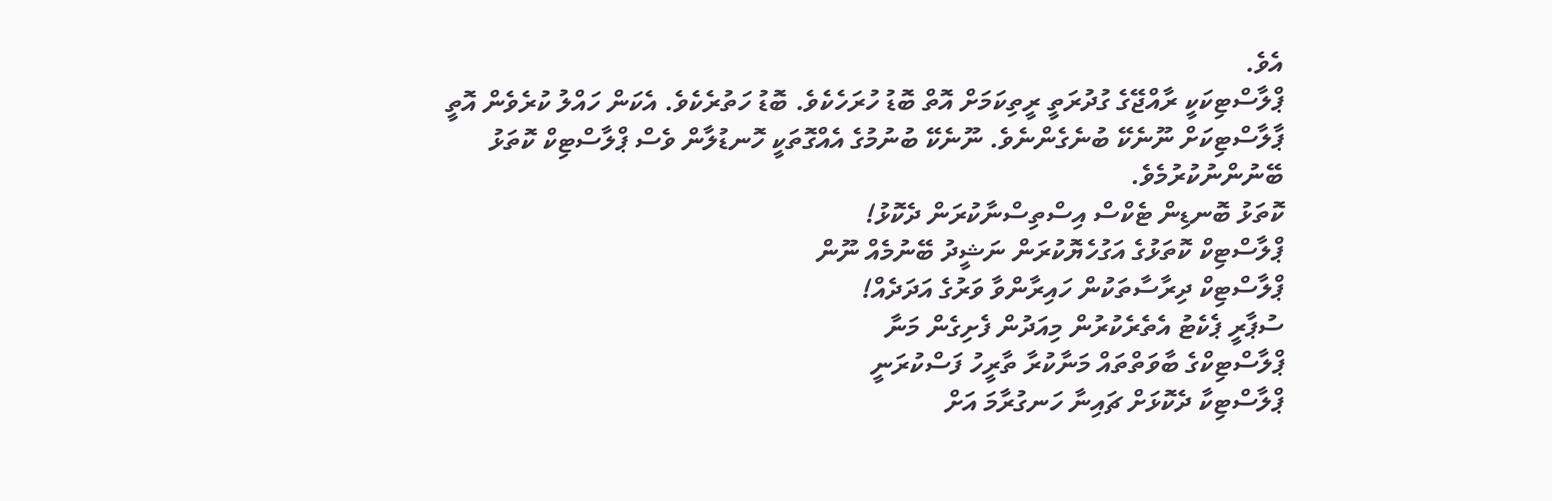އެވެ.
ޕްލާސްޓިކަކީ ރާއްޖޭގެ ގުދުރަތީ ރީތިކަމަށް އޮތް ބޮޑު ހުރަހެކެވެ. ބޮޑު ހަތުރެކެވެ. އެކަން ހައްލު ކުރެވެން އޮތީ ޕާލާސްޓިކަށް ނޫނެކޭ ބުނެގެންނެވެ. ނޫނެކޭ ބުނުމުގެ އެއްގޮތަކީ ހޮނޑުލާން ވެސް ޕްލާސްޓިކް ކޮތަޅު ބޭނުންނުކުރުމެވެ.
ކޮތަޅު ބޮނޑިން ޓެކްސް އިސްތިސްނާކުރަން ދެކޮޅު!
ޕްލާސްޓިކް ކޮތަޅުގެ އަގުހެޔޮކުރަން ނަޝީދު ބޭނުމެއް ނޫން
ޕްލާސްޓިކް ދިރާސާތަކުން ހައިރާންވާ ވަރުގެ އަދަދެއް!
ސުޕާރީ ޕެކެޓު އެތެރެކުރުން މިއަދުން ފެށިގެން މަނާ
ޕްލާސްޓިކްގެ ބާވަތްތައް މަނާކުރާ ތާރީހު ފަސްކުރަނީ
ޕްލާސްޓިކާ ދެކޮޅަށް ޗައިނާ ހަނގުރާމަ އަށް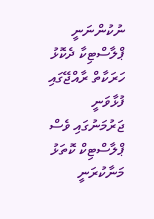ނުކުންނަނީ
ޕްލާސްޓިކާ ދެކޮޅު ހަރަކާތް ރާއްޖޭގައި ފުޅާވަނީ
ޖަރުމަނުގައި ވެސް ޕްލާސްޓިކް ކޮތަޅު މަނާކުރަނީ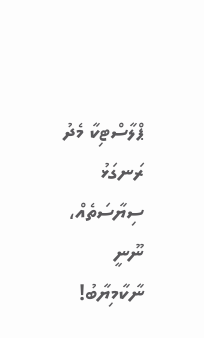ޕްލާސްޓިކާ މެދު ރަނގަޅު ސިޔާސަތެއް، ނޫނީ ނާކާމިޔާބު!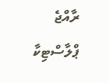ރާއްޖެ ޕްލާސްޓިކާ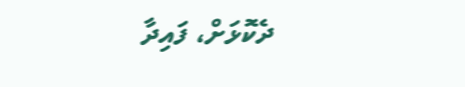ދެކޮޅަށް، ފައިދާ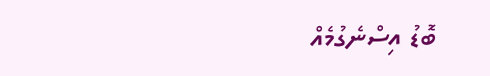ބޮޑު އިސްނެގުމެއް